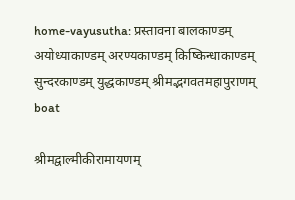home-vayusutha: प्रस्तावना बालकाण्डम् अयोध्याकाण्डम् अरण्यकाण्डम् किष्किन्धाकाण्डम् सुन्दरकाण्डम् युद्धकाण्डम् श्रीमद्भगवतमहापुराणम्
boat

श्रीमद्वाल्मीकीरामायणम्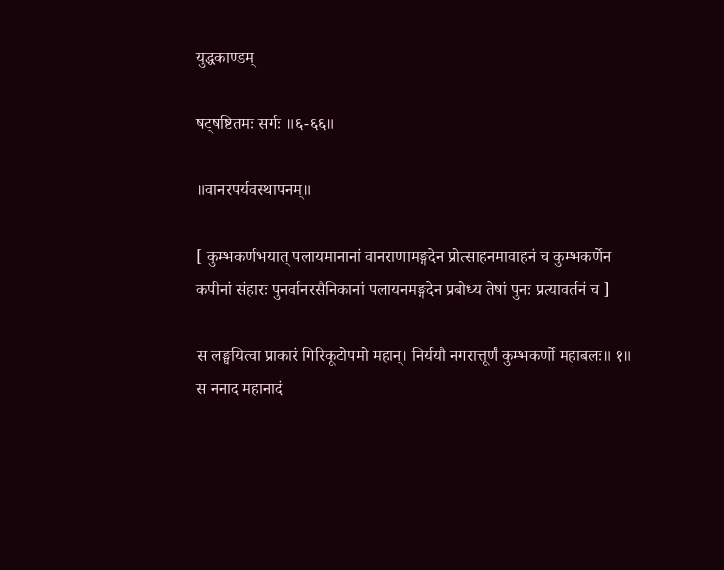युद्धकाण्डम्

षट्षष्टितमः सर्गः ॥६-६६॥

॥वानरपर्यवस्थापनम्॥

[ कुम्भकर्णभयात् पलायमानानां वानराणामङ्गदेन प्रोत्साहनमावाहनं च कुम्भकर्णेन कपीनां संहारः पुनर्वानरसैनिकानां पलायनमङ्गदेन प्रबोध्य तेषां पुनः प्रत्यावर्तनं च ]

स लङ्घयित्वा प्राकारं गिरिकूटोपमो महान्। निर्ययौ नगरात्तूर्णं कुम्भकर्णो महाबलः॥ १॥ स ननाद महानादं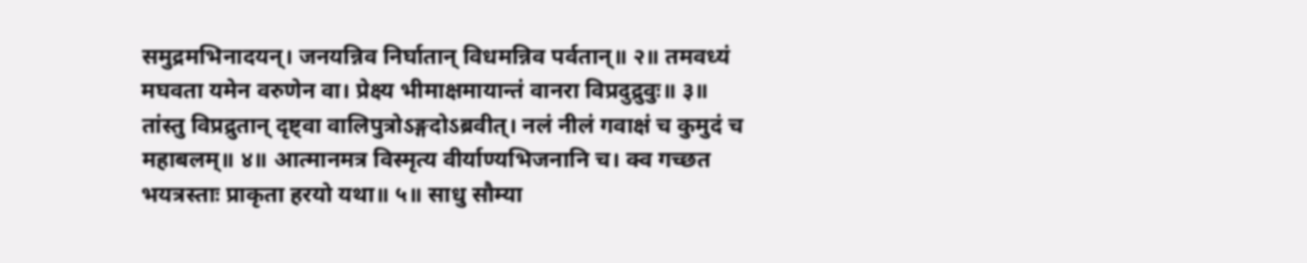समुद्रमभिनादयन्। जनयन्निव निर्घातान् विधमन्निव पर्वतान्॥ २॥ तमवध्यं मघवता यमेन वरुणेन वा। प्रेक्ष्य भीमाक्षमायान्तं वानरा विप्रदुद्रुवुः॥ ३॥ तांस्तु विप्रद्रुतान् दृष्ट्वा वालिपुत्रोऽङ्गदोऽब्रवीत्। नलं नीलं गवाक्षं च कुमुदं च महाबलम्॥ ४॥ आत्मानमत्र विस्मृत्य वीर्याण्यभिजनानि च। क्व गच्छत भयत्रस्ताः प्राकृता हरयो यथा॥ ५॥ साधु सौम्या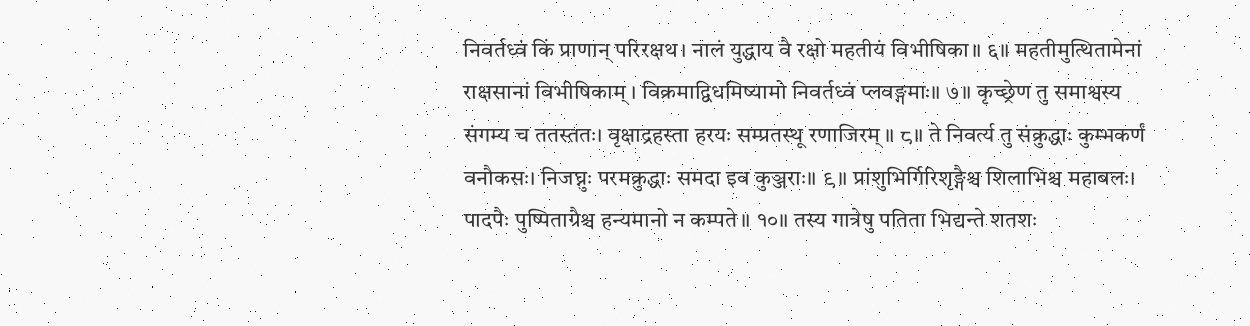निवर्तध्वं किं प्राणान् परिरक्षथ। नालं युद्धाय वै रक्षो महतीयं विभीषिका॥ ६॥ महतीमुत्थितामेनां राक्षसानां विभीषिकाम्। विक्रमाद्विधमिष्यामो निवर्तध्वं प्लवङ्गमाः॥ ७॥ कृच्छ्रेण तु समाश्वस्य संगम्य च ततस्ततः। वृक्षाद्रहस्ता हरयः सम्प्रतस्थू रणाजिरम्॥ ८॥ ते निवर्त्य तु संक्रुद्धाः कुम्भकर्णं वनौकसः। निजघ्नुः परमक्रुद्धाः समदा इव कुञ्जराः॥ ९॥ प्रांशुभिर्गिरिशृङ्गैश्च शिलाभिश्च महाबलः। पादपैः पुष्पिताग्रैश्च हन्यमानो न कम्पते॥ १०॥ तस्य गात्रेषु पतिता भिद्यन्ते शतशः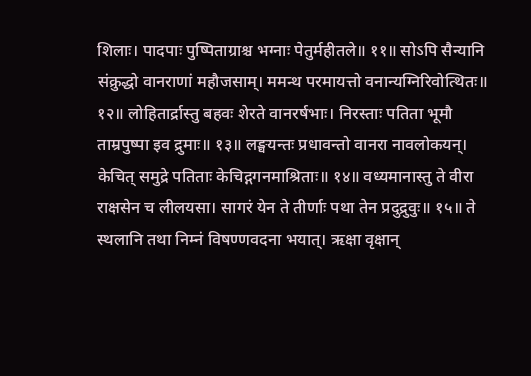शिलाः। पादपाः पुष्पिताग्राश्च भग्नाः पेतुर्महीतले॥ ११॥ सोऽपि सैन्यानि संक्रुद्धो वानराणां महौजसाम्। ममन्थ परमायत्तो वनान्यग्निरिवोत्थितः॥ १२॥ लोहितार्द्रास्तु बहवः शेरते वानरर्षभाः। निरस्ताः पतिता भूमौ ताम्रपुष्पा इव द्रुमाः॥ १३॥ लङ्घयन्तः प्रधावन्तो वानरा नावलोकयन्। केचित् समुद्रे पतिताः केचिद्गगनमाश्रिताः॥ १४॥ वध्यमानास्तु ते वीरा राक्षसेन च लीलयसा। सागरं येन ते तीर्णाः पथा तेन प्रदुद्रुवुः॥ १५॥ ते स्थलानि तथा निम्नं विषण्णवदना भयात्। ऋक्षा वृक्षान्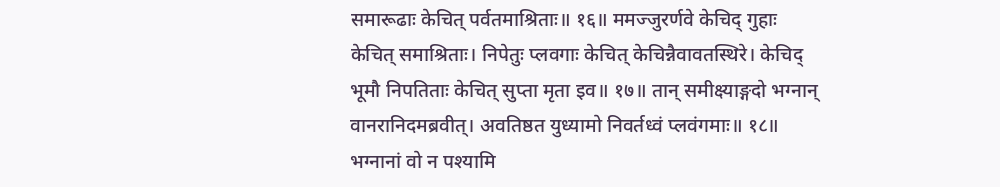समारूढाः केचित् पर्वतमाश्रिताः॥ १६॥ ममज्जुरर्णवे केचिद् गुहाः केचित् समाश्रिताः। निपेतुः प्लवगाः केचित् केचिन्नैवावतस्थिरे। केचिद् भूमौ निपतिताः केचित् सुप्ता मृता इव॥ १७॥ तान् समीक्ष्याङ्गदो भग्नान् वानरानिदमब्रवीत्। अवतिष्ठत युध्यामो निवर्तध्वं प्लवंगमाः॥ १८॥ भग्नानां वो न पश्यामि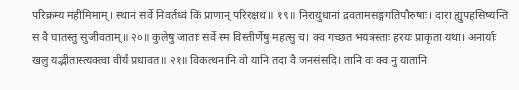परिक्रम्य महीमिमाम्। स्थानं सर्वे निवर्तध्वं किं प्राणान् परिरक्षथ॥ १९॥ निरायुधानां द्रवतामसङ्गगतिपौरुषाः। दारा ह्युपहसिष्यन्ति स वै घातस्तु सुजीवताम्॥ २०॥ कुलेषु जाताः सर्वे स्म विस्तीर्णेषु महत्सु च। क्व गच्छत भयत्रस्ताः हरयः प्राकृता यथा। अनार्याः खलु यद्भीतास्त्यक्त्वा वीर्यं प्रधावत॥ २१॥ विकत्थनानि वो यानि तदा वै जनसंसदि। तानि वः क्व नु यातानि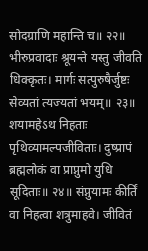सोदग्राणि महान्ति च॥ २२॥ भीरुप्रवादाः श्रूयन्ते यस्तु जीवति धिक्कृतः। मार्गः सत्पुरुषैर्जुष्टः सेव्यतां त्यज्यतां भयम्॥ २३॥ शयामहेऽथ निहताः पृथिव्यामल्पजीविताः। दुष्प्रापं ब्रह्मलोकं वा प्राप्नुमो युधि सूदिताः॥ २४॥ संप्नुयामः कीर्तिं वा निहत्वा शत्रुमाहवे। जीवितं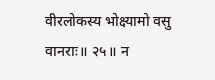वीरलोकस्य भोक्ष्यामो वसु वानराः॥ २५॥ न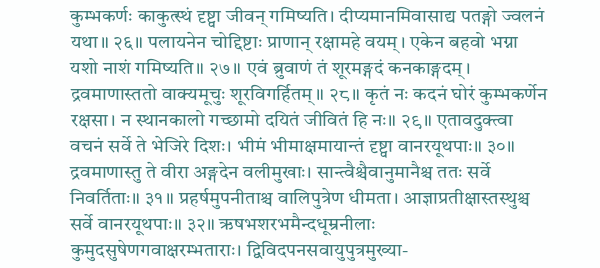कुम्भकर्णः काकुत्स्थं दृष्ट्वा जीवन् गमिष्यति। दीप्यमानमिवासाद्य पतङ्गो ज्वलनं यथा॥ २६॥ पलायनेन चोद्दिष्टाः प्राणान् रक्षामहे वयम्। एकेन बहवो भग्ना यशो नाशं गमिष्यति॥ २७॥ एवं ब्रुवाणं तं शूरमङ्गदं कनकाङ्गदम्। द्रवमाणास्ततो वाक्यमूचुः शूरविगर्हितम्॥ २८॥ कृतं नः कदनं घोरं कुम्भकर्णेन रक्षसा। न स्थानकालो गच्छामो दयितं जीवितं हि नः॥ २९॥ एतावदुक्त्वा वचनं सर्वे ते भेजिरे दिशः। भीमं भीमाक्षमायान्तं दृष्ट्वा वानरयूथपाः॥ ३०॥ द्रवमाणास्तु ते वीरा अङ्गदेन वलीमुखाः। सान्त्वैश्चैवानुमानैश्च ततः सर्वे निवर्तिताः॥ ३१॥ प्रहर्षमुपनीताश्च वालिपुत्रेण धीमता। आज्ञाप्रतीक्षास्तस्थुश्च सर्वे वानरयूथपाः॥ ३२॥ ऋषभशरभमैन्दधूम्रनीलाः कुमुदसुषेणगवाक्षरम्भताराः। द्विविदपनसवायुपुत्रमुख्या-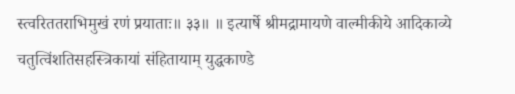स्त्वरिततराभिमुखं रणं प्रयाताः॥ ३३॥ ॥ इत्यार्षे श्रीमद्रामायणे वाल्मीकीये आदिकाव्ये चतुत्विंशतिसहस्त्रिकायां संहितायाम् युद्धकाण्डे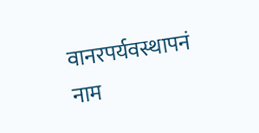वानरपर्यवस्थापनं नाम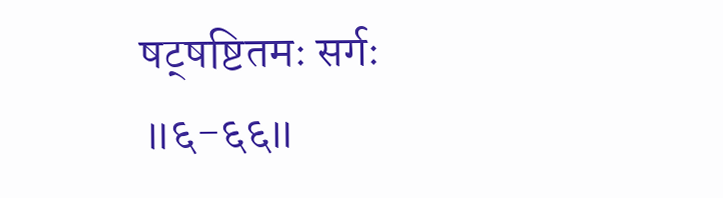षट्षष्टितमः सर्गः ॥६-६६॥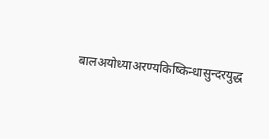बालअयोध्याअरण्यकिष्किन्धासुन्दरयुद्ध